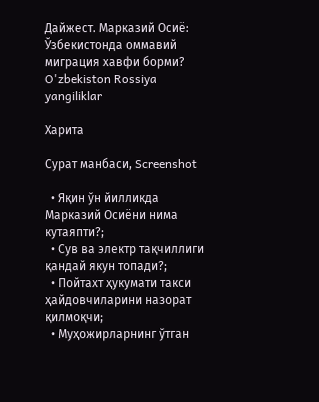Дайжест. Марказий Осиё: Ўзбекистонда оммавий миграция хавфи борми? O'zbekiston Rossiya yangiliklar

Харита

Сурат манбаси, Screenshot

  • Яқин ўн йилликда Марказий Осиёни нима кутаяпти?;
  • Сув ва электр тақчиллиги қандай якун топади?;
  • Пойтахт ҳукумати такси ҳайдовчиларини назорат қилмоқчи;
  • Муҳожирларнинг ўтган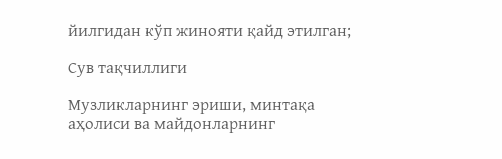йилгидан кўп жинояти қайд этилган;

Сув тақчиллиги

Музликларнинг эриши, минтақа аҳолиси ва майдонларнинг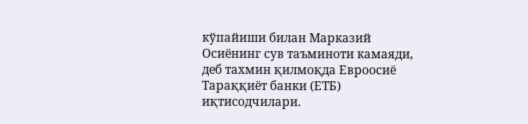кўпайиши билан Марказий Осиёнинг сув таъминоти камаяди, деб тахмин қилмоқда Евроосиё Тараққиёт банки (ЕТБ) иқтисодчилари.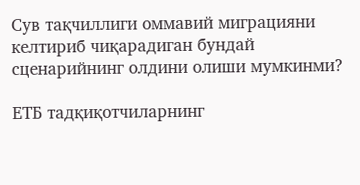Сув тақчиллиги оммавий миграцияни келтириб чиқарадиган бундай сценарийнинг олдини олиши мумкинми?

ЕТБ тадқиқотчиларнинг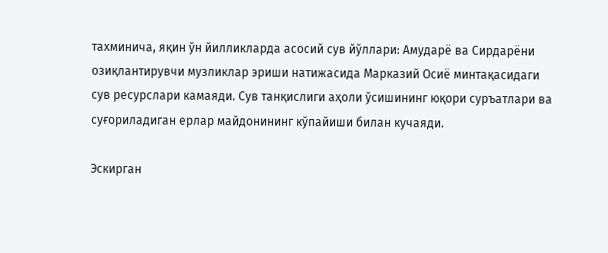тахминича, яқин ўн йилликларда асосий сув йўллари: Амударё ва Сирдарёни озиқлантирувчи музликлар эриши натижасида Марказий Осиё минтақасидаги сув ресурслари камаяди. Сув танқислиги аҳоли ўсишининг юқори суръатлари ва суғориладиган ерлар майдонининг кўпайиши билан кучаяди.

Эскирган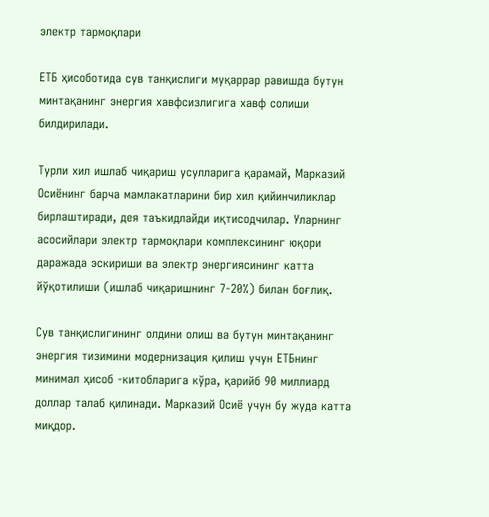электр тармоқлари

ЕТБ ҳисоботида сув танқислиги муқаррар равишда бутун минтақанинг энергия хавфсизлигига хавф солиши билдирилади.

Турли хил ишлаб чиқариш усулларига қарамай, Марказий Осиёнинг барча мамлакатларини бир хил қийинчиликлар бирлаштиради, дея таъкидлайди иқтисодчилар. Уларнинг асосийлари электр тармоқлари комплексининг юқори даражада эскириши ва электр энергиясининг катта йўқотилиши (ишлаб чиқаришнинг 7-20%) билан боғлиқ.

Сув танқислигининг олдини олиш ва бутун минтақанинг энергия тизимини модернизация қилиш учун ЕТБнинг минимал ҳисоб -китобларига кўра, қарийб 90 миллиард доллар талаб қилинади. Марказий Осиё учун бу жуда катта миқдор.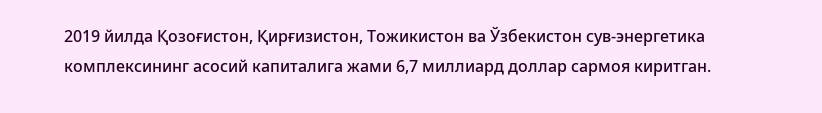2019 йилда Қозоғистон, Қирғизистон, Тожикистон ва Ўзбекистон сув-энергетика комплексининг асосий капиталига жами 6,7 миллиард доллар сармоя киритган.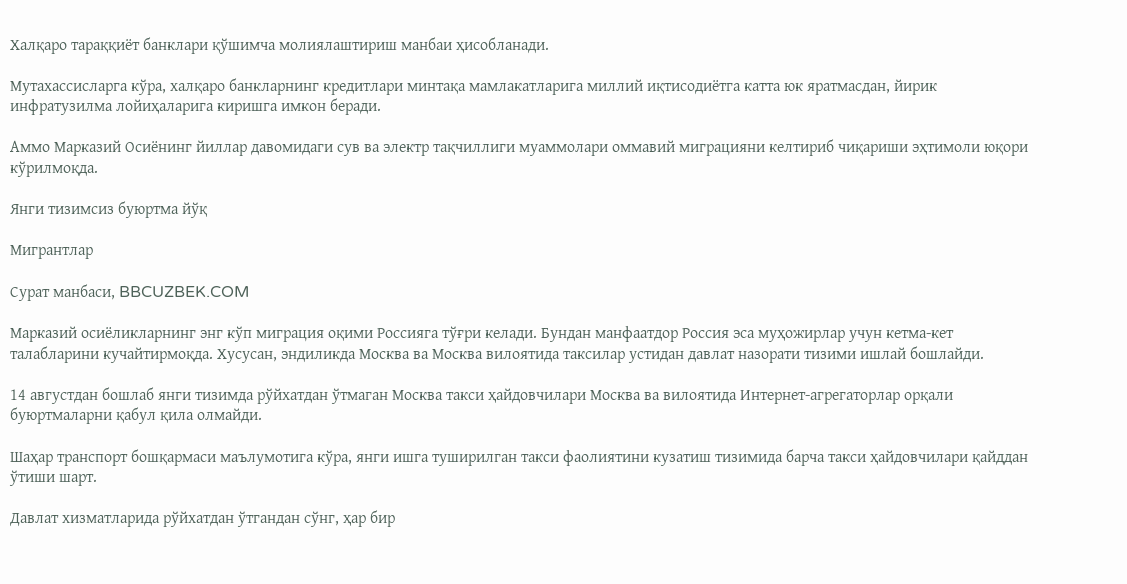Халқаро тараққиёт банклари қўшимча молиялаштириш манбаи ҳисобланади.

Мутахассисларга кўра, халқаро банкларнинг кредитлари минтақа мамлакатларига миллий иқтисодиётга катта юк яратмасдан, йирик инфратузилма лойиҳаларига киришга имкон беради.

Аммо Марказий Осиёнинг йиллар давомидаги сув ва электр тақчиллиги муаммолари оммавий миграцияни келтириб чиқариши эҳтимоли юқори кўрилмоқда.

Янги тизимсиз буюртма йўқ

Мигрантлар

Сурат манбаси, BBCUZBEK.COM

Марказий осиёликларнинг энг кўп миграция оқими Россияга тўғри келади. Бундан манфаатдор Россия эса муҳожирлар учун кетма-кет талабларини кучайтирмоқда. Хусусан, эндиликда Москва ва Москва вилоятида таксилар устидан давлат назорати тизими ишлай бошлайди.

14 августдан бошлаб янги тизимда рўйхатдан ўтмаган Москва такси ҳайдовчилари Москва ва вилоятида Интернет-агрегаторлар орқали буюртмаларни қабул қила олмайди.

Шаҳар транспорт бошқармаси маълумотига кўра, янги ишга туширилган такси фаолиятини кузатиш тизимида барча такси ҳайдовчилари қайддан ўтиши шарт.

Давлат хизматларида рўйхатдан ўтгандан сўнг, ҳар бир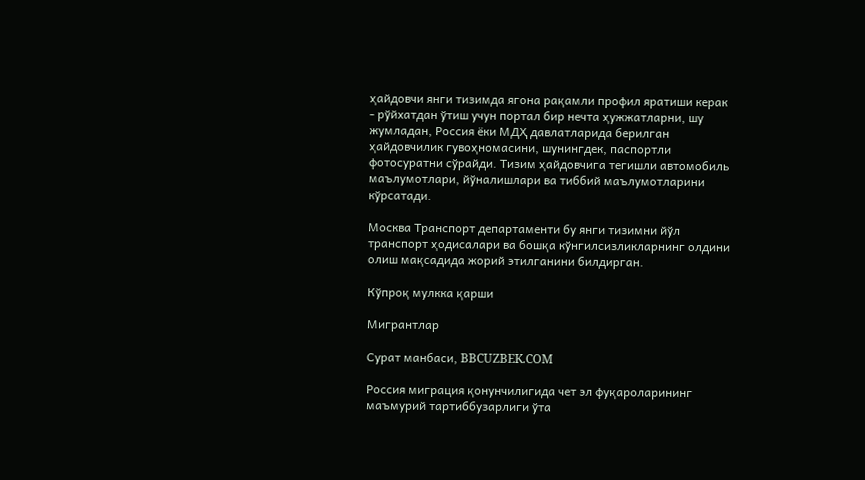ҳайдовчи янги тизимда ягона рақамли профил яратиши керак - рўйхатдан ўтиш учун портал бир нечта ҳужжатларни, шу жумладан, Россия ёки МДҲ давлатларида берилган ҳайдовчилик гувоҳномасини, шунингдек, паспортли фотосуратни сўрайди. Тизим ҳайдовчига тегишли автомобиль маълумотлари, йўналишлари ва тиббий маълумотларини кўрсатади.

Москва Транспорт департаменти бу янги тизимни йўл транспорт ҳодисалари ва бошқа кўнгилсизликларнинг олдини олиш мақсадида жорий этилганини билдирган.

Кўпроқ мулкка қарши

Мигрантлар

Сурат манбаси, BBCUZBEK.COM

Россия миграция қонунчилигида чет эл фуқароларининг маъмурий тартиббузарлиги ўта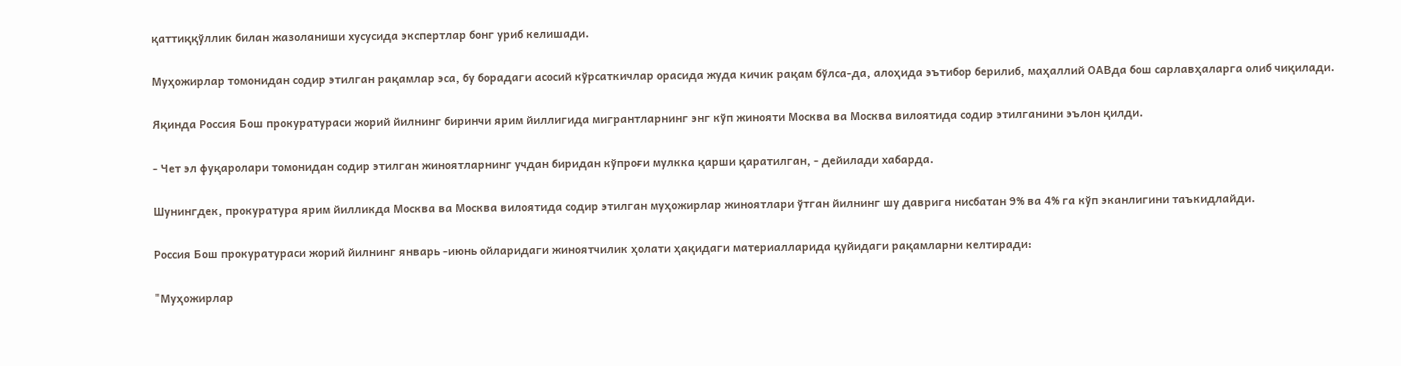қаттиққўллик билан жазоланиши хусусида экспертлар бонг уриб келишади.

Муҳожирлар томонидан содир этилган рақамлар эса, бу борадаги асосий кўрсаткичлар орасида жуда кичик рақам бўлса-да, алоҳида эътибор берилиб, маҳаллий ОАВда бош сарлавҳаларга олиб чиқилади.

Яқинда Россия Бош прокуратураси жорий йилнинг биринчи ярим йиллигида мигрантларнинг энг кўп жинояти Москва ва Москва вилоятида содир этилганини эълон қилди.

- Чет эл фуқаролари томонидан содир этилган жиноятларнинг учдан биридан кўпроғи мулкка қарши қаратилган, - дейилади хабарда.

Шунингдек, прокуратура ярим йилликда Москва ва Москва вилоятида содир этилган муҳожирлар жиноятлари ўтган йилнинг шу даврига нисбатан 9% ва 4% га кўп эканлигини таъкидлайди.

Россия Бош прокуратураси жорий йилнинг январь -июнь ойларидаги жиноятчилик ҳолати ҳақидаги материалларида қуйидаги рақамларни келтиради:

"Муҳожирлар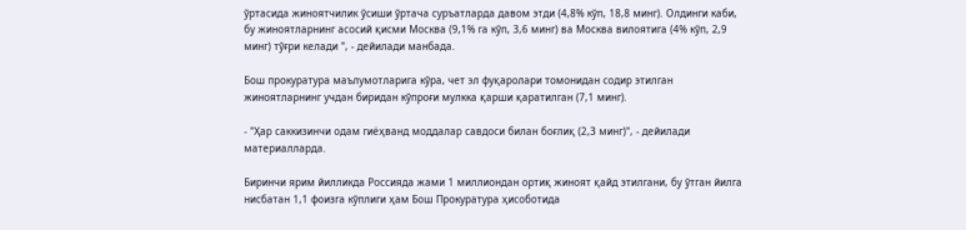ўртасида жиноятчилик ўсиши ўртача суръатларда давом этди (4,8% кўп, 18,8 минг). Олдинги каби, бу жиноятларнинг асосий қисми Москва (9,1% га кўп, 3,6 минг) ва Москва вилоятига (4% кўп, 2,9 минг) тўғри келади ", - дейилади манбада.

Бош прокуратура маълумотларига кўра, чет эл фуқаролари томонидан содир этилган жиноятларнинг учдан биридан кўпроғи мулкка қарши қаратилган (7,1 минг).

- "Ҳар саккизинчи одам гиёҳванд моддалар савдоси билан боғлиқ (2,3 минг)", - дейилади материалларда.

Биринчи ярим йилликда Россияда жами 1 миллиондан ортиқ жиноят қайд этилгани, бу ўтган йилга нисбатан 1,1 фоизга кўплиги ҳам Бош Прокуратура ҳисоботида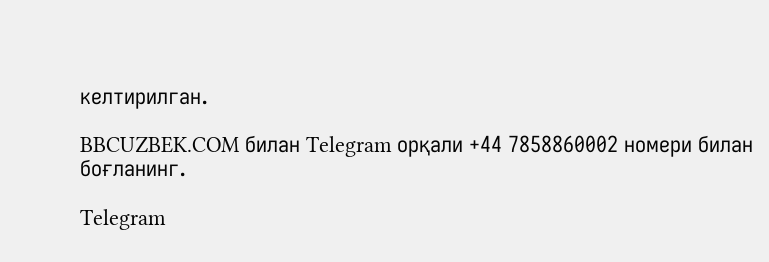келтирилган.

BBCUZBEK.COM билан Telegram орқали +44 7858860002 номери билан боғланинг.

Telegram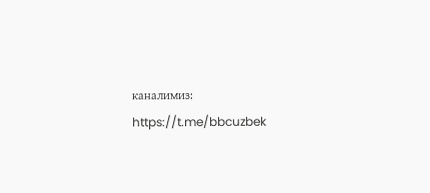каналимиз: https://t.me/bbcuzbek